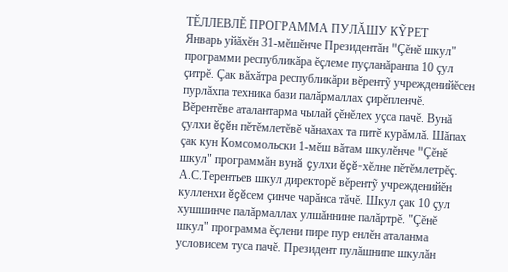ТĔЛЛЕВЛĔ ПРОГРАММА ПУЛĂШУ КỸРЕТ
Январь уйăхĕн 31-мĕшĕнче Президентăн "Çĕнĕ шкул" программи республикăра ĕçлеме пуçланăранпа 10 çул çитрĕ. Çак вăхăтра республикăри вĕрентỹ учрежденийĕсен пурлăхпа техника бази палăрмаллах çирĕпленчĕ. Вĕрентĕве аталантарма чылай çĕнĕлех уçса пачĕ. Вунă çулхи ĕçĕн пĕтĕмлетĕвĕ чăнахах та питĕ курăмлă. Шăпах çак кун Комсомольски 1-мĕш вăтам шкулĕнче "Çĕнĕ шкул" программăн вунă çулхи ĕçĕ-хĕлне пĕтĕмлетрĕç. А.С.Терентьев шкул директорĕ вĕрентỹ учрежденийĕн кулленхи ĕçĕсем çинче чарăнса тăчĕ. Шкул çак 10 çул хушшинче палăрмаллах улшăннине палăртрĕ. "Çĕнĕ шкул" программа ĕçлени пире пур енлĕн аталанма условисем туса пачĕ. Президент пулăшнипе шкулăн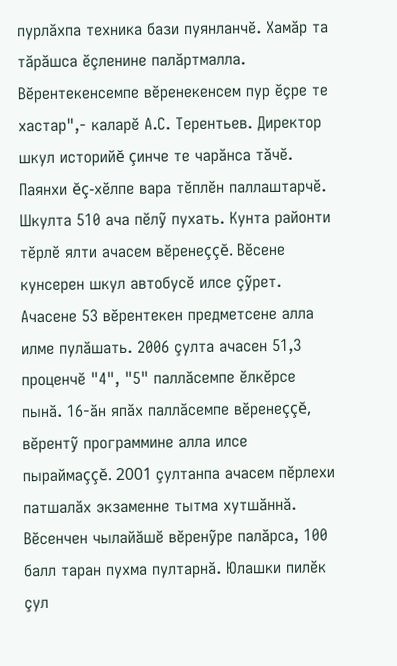пурлăхпа техника бази пуянланчĕ. Хамăр та тăрăшса ĕçленине палăртмалла. Вĕрентекенсемпе вĕренекенсем пур ĕçре те хастар",- каларĕ А.С. Терентьев. Директор шкул историйĕ çинче те чарăнса тăчĕ. Паянхи ĕç-хĕлпе вара тĕплĕн паллаштарчĕ. Шкулта 510 ача пĕлỹ пухать. Кунта районти тĕрлĕ ялти ачасем вĕренеççĕ. Вĕсене кунсерен шкул автобусĕ илсе çỹрет. Ачасене 53 вĕрентекен предметсене алла илме пулăшать. 2006 çулта ачасен 51,3 проценчĕ "4", "5" паллăсемпе ĕлкĕрсе пынă. 16-ăн япăх паллăсемпе вĕренеççĕ, вĕрентỹ программине алла илсе пыраймаççĕ. 2001 çултанпа ачасем пĕрлехи патшалăх экзаменне тытма хутшăннă. Вĕсенчен чылайăшĕ вĕренỹре палăрса, 100 балл таран пухма пултарнă. Юлашки пилĕк çул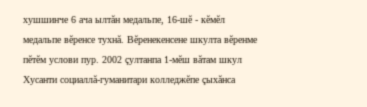хушшинче 6 ача ылтăн медальпе, 16-шĕ - кĕмĕл медальпе вĕренсе тухнă. Вĕренекенсене шкулта вĕренме пĕтĕм услови пур. 2002 çултанпа 1-мĕш вăтам шкул Хусанти социаллă-гуманитари колледжĕпе çыхăнса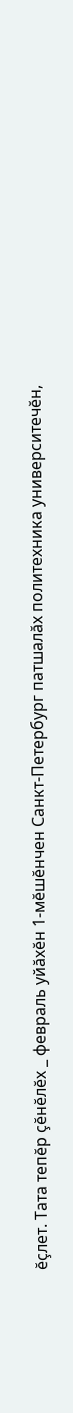ĕçлет. Тата тепĕр çĕнĕлĕх _ февраль уйăхĕн 1-мĕшĕнчен Санкт-Петербург патшалăх политехника университечĕн,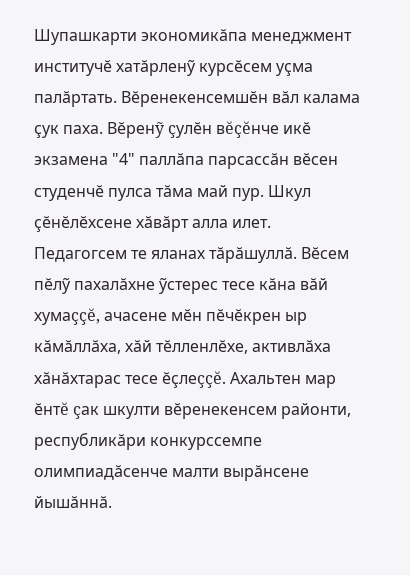Шупашкарти экономикăпа менеджмент институчĕ хатăрленỹ курсĕсем уçма палăртать. Вĕренекенсемшĕн вăл калама çук паха. Вĕренỹ çулĕн вĕçĕнче икĕ экзамена "4" паллăпа парсассăн вĕсен студенчĕ пулса тăма май пур. Шкул çĕнĕлĕхсене хăвăрт алла илет. Педагогсем те яланах тăрăшуллă. Вĕсем пĕлỹ пахалăхне ỹстерес тесе кăна вăй хумаççĕ, ачасене мĕн пĕчĕкрен ыр кăмăллăха, хăй тĕлленлĕхе, активлăха хăнăхтарас тесе ĕçлеççĕ. Ахальтен мар ĕнтĕ çак шкулти вĕренекенсем районти, республикăри конкурссемпе олимпиадăсенче малти вырăнсене йышăннă.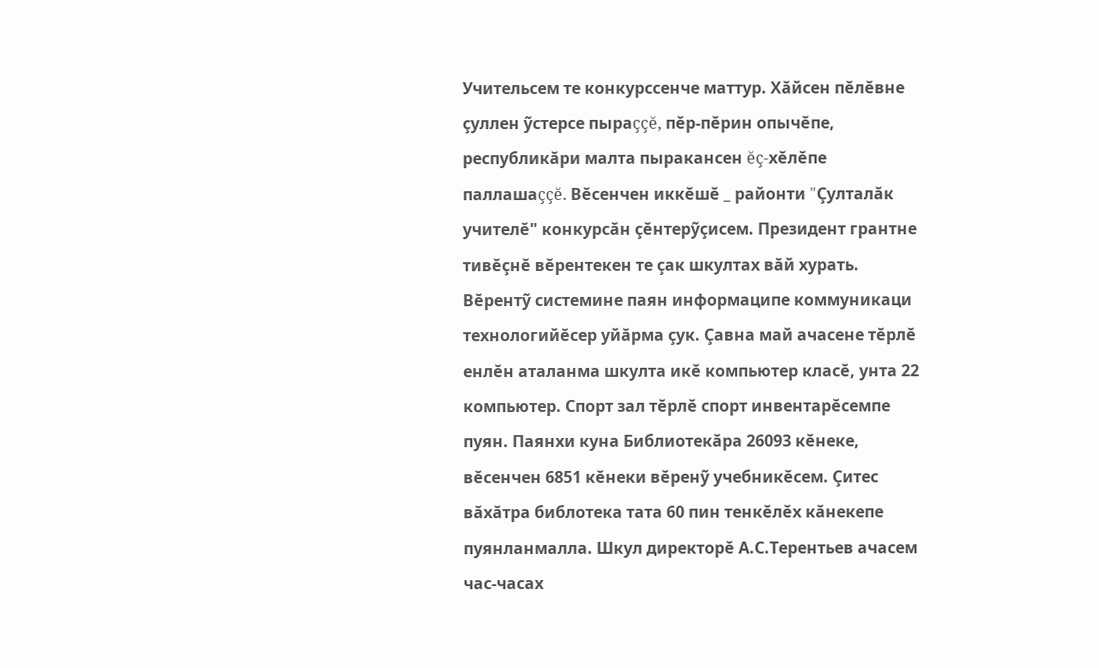Учительсем те конкурссенче маттур. Хăйсен пĕлĕвне çуллен ỹстерсе пыраççĕ, пĕр-пĕрин опычĕпе, республикăри малта пыракансен ĕç-хĕлĕпе паллашаççĕ. Вĕсенчен иккĕшĕ _ районти "Çулталăк учителĕ" конкурсăн çĕнтерỹçисем. Президент грантне тивĕçнĕ вĕрентекен те çак шкултах вăй хурать. Вĕрентỹ системине паян информаципе коммуникаци технологийĕсер уйăрма çук. Çавна май ачасене тĕрлĕ енлĕн аталанма шкулта икĕ компьютер класĕ, унта 22 компьютер. Спорт зал тĕрлĕ спорт инвентарĕсемпе пуян. Паянхи куна Библиотекăра 26093 кĕнеке, вĕсенчен 6851 кĕнеки вĕренỹ учебникĕсем. Çитес вăхăтра библотека тата 60 пин тенкĕлĕх кăнекепе пуянланмалла. Шкул директорĕ А.С.Терентьев ачасем час-часах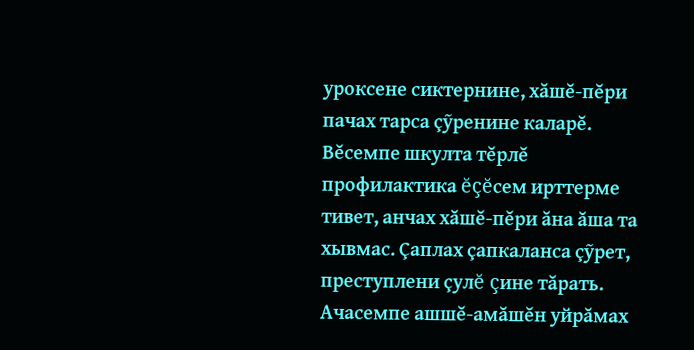уроксене сиктернине, хăшĕ-пĕри пачах тарса çỹренине каларĕ. Вĕсемпе шкулта тĕрлĕ профилактика ĕçĕсем ирттерме тивет, анчах хăшĕ-пĕри ăна ăша та хывмас. Çаплах çапкаланса çỹрет, преступлени çулĕ çине тăрать. Ачасемпе ашшĕ-амăшĕн уйрăмах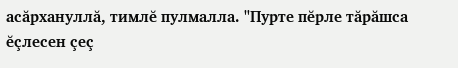асăрхануллă, тимлĕ пулмалла. "Пурте пĕрле тăрăшса ĕçлесен çеç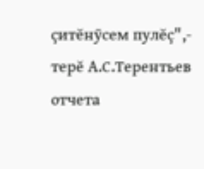çитĕнỹсем пулĕç",- терĕ А.С.Терентьев отчета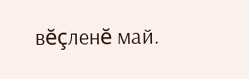вĕçленĕ май.